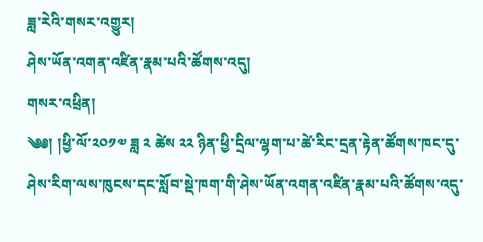ཟླ་རེའི་གསར་འགྱུར།
ཤེས་ཡོན་འགན་འཛིན་རྣམ་པའི་ཚོགས་འདུ།
གསར་འཕྲིན།
༄༅། །ཕྱི་ལོ་༢༠༡༧ ཟླ ༢ ཚེས ༢༢ ཉིན་ཕྱི་དྲིལ་ལྷག་པ་ཚེ་རིང་དྲན་རྟེན་ཚོགས་ཁང་དུ་ཤེས་རིག་ལས་ཁུངས་དང་སློབ་སྡེ་ཁག་གི་ཤེས་ཡོན་འགན་འཛིན་རྣམ་པའི་ཚོགས་འདུ་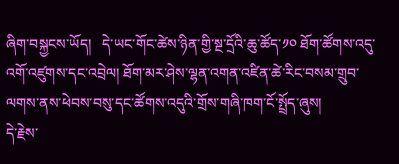ཞིག་བསྐྱངས་ཡོད།   དེ་ཡང་གོང་ཚེས་ཉིན་གྱི་སྔ་དྲོའི་ཆུ་ཚོད་༡༠ ཐོག་ཚོགས་འདུ་འགོ་འཛུགས་དང་འབྲེལ། ཐོག་མར་ཤེས་ལྷན་འགན་འཛིན་ཚེ་རིང་བསམ་གྲུབ་ལགས་ནས་ཕེབས་བསུ་དང་ཚོགས་འདུའི་གྲོས་གཞི་ཁག་ངོ་སྤྲོད་ཞུས།
དེ་རྗེས་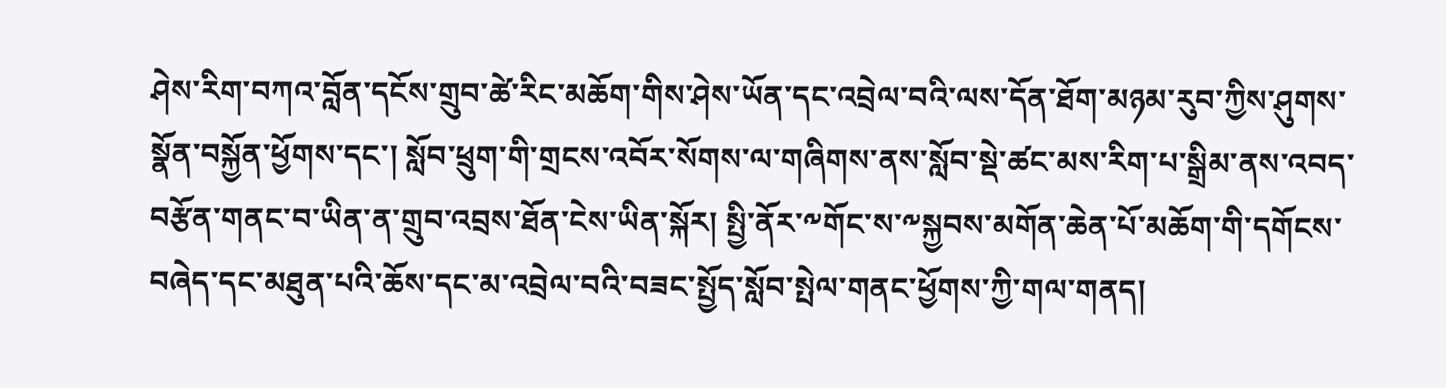ཤེས་རིག་བཀའ་བློན་དངོས་གྲུབ་ཚེ་རིང་མཆོག་གིས་ཤེས་ཡོན་དང་འབྲེལ་བའི་ལས་དོན་ཐོག་མཉམ་རུབ་ཀྱིས་ཤུགས་སྣོན་བསྐྱོན་ཕྱོགས་དང་། སློབ་ཕྲུག་གི་གྲངས་འབོར་སོགས་ལ་གཞིགས་ནས་སློབ་སྡེ་ཚང་མས་རིག་པ་སྒྲིམ་ནས་འབད་བརྩོན་གནང་བ་ཡིན་ན་གྲུབ་འབྲས་ཐོན་ངེས་ཡིན་སྐོར། སྤྱི་ནོར་༸གོང་ས་༸སྐྱབས་མགོན་ཆེན་པོ་མཆོག་གི་དགོངས་བཞེད་དང་མཐུན་པའི་ཆོས་དང་མ་འབྲེལ་བའི་བཟང་སྤྱོད་སློབ་སྤེལ་གནང་ཕྱོགས་ཀྱི་གལ་གནད།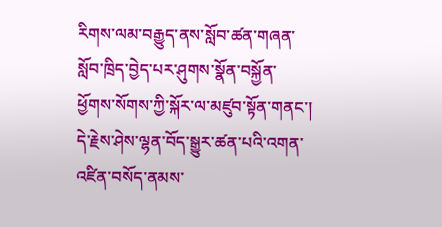རིགས་ལམ་བརྒྱུད་ནས་སློབ་ཚན་གཞན་སློབ་ཁྲིད་བྱེད་པར་ཤུགས་སྣོན་བསྐྱོན་ཕྱོགས་སོགས་ཀྱི་སྐོར་ལ་མཛུབ་སྟོན་གནང་།
དེ་རྗེས་ཤེས་ལྷན་བོད་སྒྱུར་ཚན་པའི་འགན་འཛིན་བསོད་ནམས་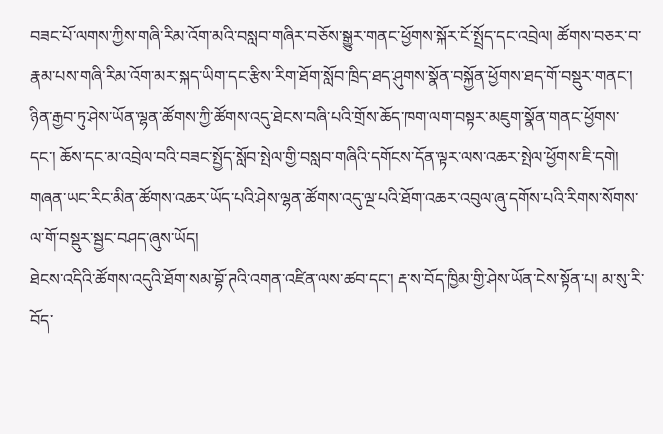བཟང་པོ་ལགས་ཀྱིས་གཞི་རིམ་འོག་མའི་བསླབ་གཞིར་བཅོས་སྒྱུར་གནང་ཕྱོགས་སྐོར་ངོ་སྤྲོད་དང་འབྲེལ། ཚོགས་བཅར་བ་རྣམ་པས་གཞི་རིམ་འོག་མར་སྐད་ཡིག་དང་རྩིས་རིག་ཐོག་སློབ་ཁྲིད་ཐད་ཤུགས་སྣོན་བསྐྱོན་ཕྱོགས་ཐད་གོ་བསྡུར་གནང་།
ཉིན་རྒྱབ་ཏུ་ཤེས་ཡོན་ལྷན་ཚོགས་ཀྱི་ཚོགས་འདུ་ཐེངས་བཞི་པའི་གྲོས་ཆོད་ཁག་ལག་བསྟར་མཇུག་སྣོན་གནང་ཕྱོགས་དང་། ཆོས་དང་མ་འབྲེལ་བའི་བཟང་སྤྱོད་སློབ་སྤེལ་གྱི་བསླབ་གཞིའི་དགོངས་དོན་ལྟར་ལས་འཆར་སྤེལ་ཕྱོགས་ཇི་དགེ།  གཞན་ཡང་རིང་མིན་ཚོགས་འཆར་ཡོད་པའི་ཤེས་ལྷན་ཚོགས་འདུ་ལྔ་པའི་ཐོག་འཆར་འབུལ་ཞུ་དགོས་པའི་རིགས་སོགས་ལ་གོ་བསྡུར་སྦྱང་བཤད་ཞུས་ཡོད།
ཐེངས་འདིའི་ཚོགས་འདུའི་ཐོག་སམ་བྷོ་ཊའི་འགན་འཛིན་ལས་ཚབ་དང་། རྡ་ས་བོད་ཁྱིམ་གྱི་ཤེས་ཡོན་ངེས་སྟོན་པ། མ་སུ་རི་བོད་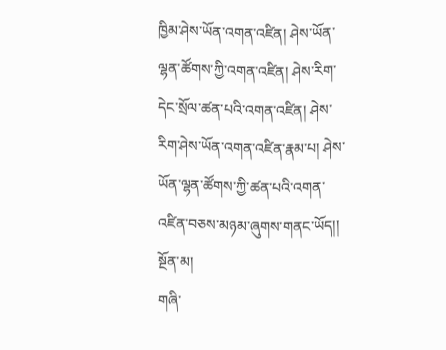ཁྱིམ་ཤེས་ཡོན་འགན་འཛིན། ཤེས་ཡོན་ལྷན་ཚོགས་ཀྱི་འགན་འཛིན། ཤེས་རིག་དེང་སྲོལ་ཚན་པའི་འགན་འཛིན། ཤེས་རིག་ཤེས་ཡོན་འགན་འཛིན་རྣམ་པ། ཤེས་ཡོན་ལྷན་ཚོགས་ཀྱི་ཚན་པའི་འགན་འཛིན་བཅས་མཉམ་ཞུགས་གནང་ཡོད།།
སྔོན་མ།
གཞི་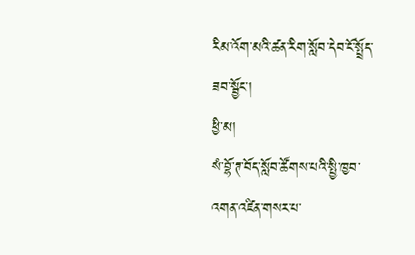རིམ་འོག་མའི་ཚན་རིག་སློབ་དེབ་ངོ་སྤྲོད་ཟབ་སྦྱོང་།
ཕྱི་མ།
སཾ་བྷོ་ཊ་བོད་སློབ་ཚོགས་པའི་སྤྱི་ཁྱབ་འགན་འཛིན་གསར་པ་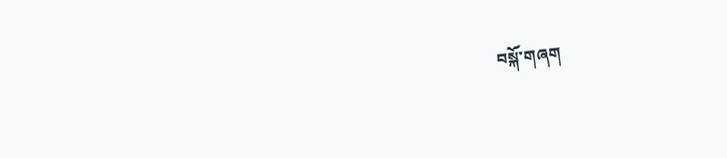བསྐོ་གཞག